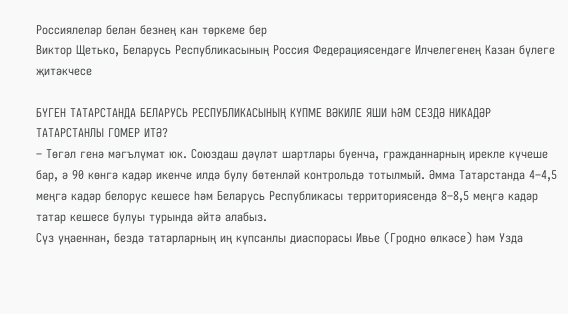Россиялеләр белән безнең кан төркеме бер
Виктор Щетько, Беларусь Республикасының Россия Федерациясендәге Илчелегенең Казан бүлеге җитәкчесе

БҮГЕН ТАТАРСТАНДА БЕЛАРУСЬ РЕСПУБЛИКАСЫНЫҢ КҮПМЕ ВӘКИЛЕ ЯШИ ҺӘМ СЕЗДӘ НИКАДӘР ТАТАРСТАНЛЫ ГОМЕР ИТӘ?
– Төгәл генә мәгълүмат юк. Союздаш дәүләт шартлары буенча, гражданнарның ирекле күчеше бар, ә 90 көнгә кадәр икенче илдә булу бөтенләй контрольдә тотылмый. Әмма Татарстанда 4–4,5 меңгә кадәр белорус кешесе һәм Беларусь Республикасы территориясендә 8–8,5 меңгә кадәр татар кешесе булуы турында әйтә алабыз.
Сүз уңаеннан, бездә татарларның иң күпсанлы диаспорасы Ивье (Гродно өлкәсе) һәм Узда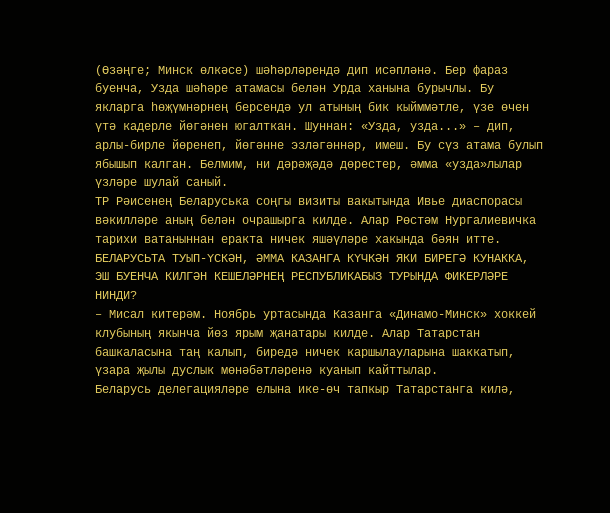(Өзәңге; Минск өлкәсе) шәһәрләрендә дип исәпләнә. Бер фараз буенча, Узда шәһәре атамасы белән Урда ханына бурычлы. Бу якларга һөҗүмнәрнең берсендә ул атының бик кыйммәтле, үзе өчен үтә кадерле йөгәнен югалткан. Шуннан: «Узда, узда...» – дип, арлы-бирле йөренеп, йөгәнне эзләгәннәр, имеш. Бу сүз атама булып ябышып калган. Белмим, ни дәрәҗәдә дөрестер, әмма «узда»лылар үзләре шулай саный.
ТР Рәисенең Беларуська соңгы визиты вакытында Ивье диаспорасы вәкилләре аның белән очрашырга килде. Алар Рөстәм Нургалиевичка тарихи ватаныннан еракта ничек яшәүләре хакында бәян итте.
БЕЛАРУСЬТА ТУЫП-ҮСКӘН, ӘММА КАЗАНГА КҮЧКӘН ЯКИ БИРЕГӘ КУНАККА, ЭШ БУЕНЧА КИЛГӘН КЕШЕЛӘРНЕҢ РЕСПУБЛИКАБЫЗ ТУРЫНДА ФИКЕРЛӘРЕ НИНДИ?
– Мисал китерәм. Ноябрь уртасында Казанга «Динамо-Минск» хоккей клубының якынча йөз ярым җанатары килде. Алар Татарстан башкаласына таң калып, биредә ничек каршылауларына шаккатып, үзара җылы дуслык мөнәбәтләренә куанып кайттылар.
Беларусь делегацияләре елына ике-өч тапкыр Татарстанга килә,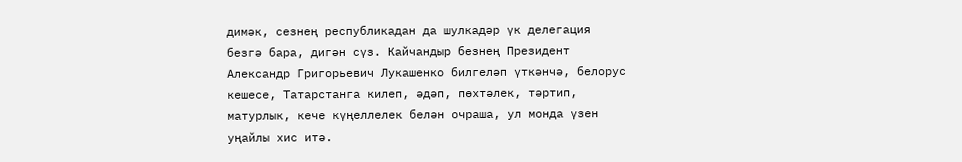димәк, сезнең республикадан да шулкадәр үк делегация безгә бара, дигән сүз. Кайчандыр безнең Президент Александр Григорьевич Лукашенко билгеләп үткәнчә, белорус кешесе, Татарстанга килеп, әдәп, пөхтәлек, тәртип, матурлык, кече күңеллелек белән очраша, ул монда үзен уңайлы хис итә.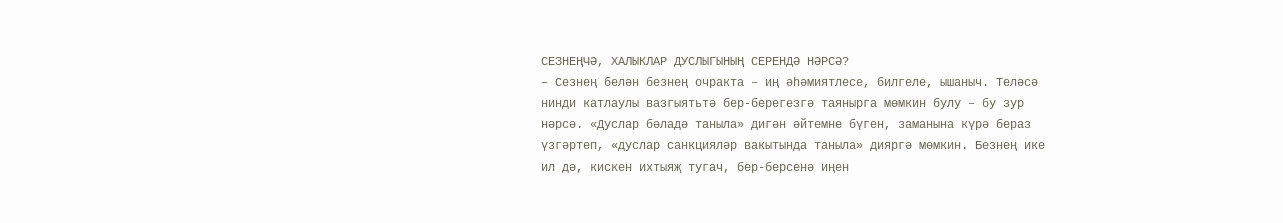СЕЗНЕҢЧӘ, ХАЛЫКЛАР ДУСЛЫГЫНЫҢ СЕРЕНДӘ НӘРСӘ?
– Сезнең белән безнең очракта – иң әһәмиятлесе, билгеле, ышаныч. Теләсә нинди катлаулы вазгыятьтә бер-берегезгә таянырга мөмкин булу – бу зур нәрсә. «Дуслар бәладә таныла» дигән әйтемне бүген, заманына күрә бераз үзгәртеп, «дуслар санкцияләр вакытында таныла» дияргә мөмкин. Безнең ике ил дә, кискен ихтыяҗ тугач, бер-берсенә иңен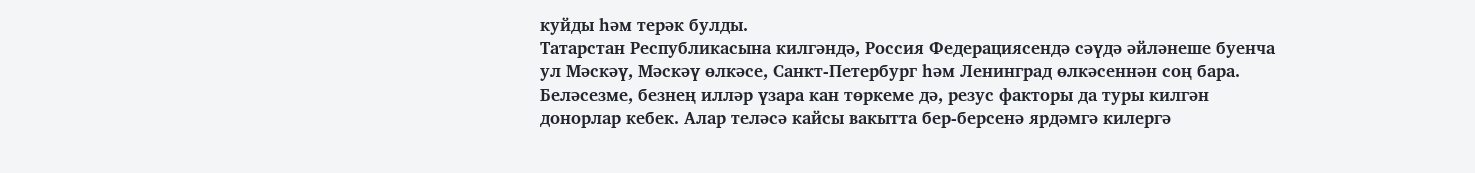куйды һәм терәк булды.
Татарстан Республикасына килгәндә, Россия Федерациясендә сәүдә әйләнеше буенча ул Мәскәү, Мәскәү өлкәсе, Санкт-Петербург һәм Ленинград өлкәсеннән соң бара. Беләсезме, безнең илләр үзара кан төркеме дә, резус факторы да туры килгән донорлар кебек. Алар теләсә кайсы вакытта бер-берсенә ярдәмгә килергә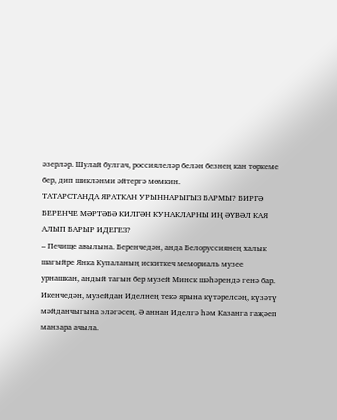әзерләр. Шулай булгач, россиялеләр белән безнең кан төркеме бер, дип шикләнми әйтергә мөмкин.
ТАТАРСТАНДА ЯРАТКАН УРЫННАРЫГЫЗ БАРМЫ? БИРГӘ БЕРЕНЧЕ МӘРТӘБӘ КИЛГӘН КУНАКЛАРНЫ ИҢ ӘҮВӘЛ КАЯ АЛЫП БАРЫР ИДЕГЕЗ?
– Печище авылына. Беренчедән, анда Белоруссиянең халык шагыйре Янка Купаланың искиткеч мемориаль музее урнашкан, андый тагын бер музей Минск шәһәрендә генә бар. Икенчедән, музейдан Иделнең текә ярына күтәрелсәң, күзәтү мәйданчыгына эләгәсең. Ә аннан Иделгә һәм Казанга гаҗәеп манзара ачыла.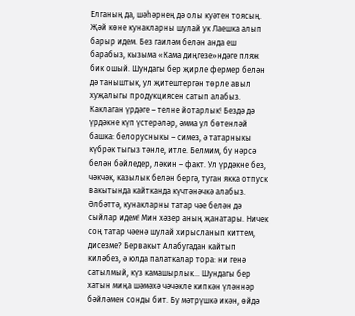Елганың да, шәһәрнең дә олы куәтен тоясың.
Җәй көне кунакларны шулай ук Лаешка алып барыр идем. Без гаиләм белән анда еш барабыз, кызыма «Кама диңгезе»ндәге пляж бик ошый. Шундагы бер җирле фермер белән дә таныштык, ул җитештергән төрле авыл хуҗалыгы продукциясен сатып алабыз. Каклаган үрдәге – телне йотарлык! Бездә дә үрдәкне күп үстерәләр, әмма ул бөтенләй башка: белорусныкы – симез, ә татарныкы күбрәк тыгыз тәнле, итле. Белмим, бу нәрсә белән бәйледер, ләкин – факт. Ул үрдәкне без, чәкчәк, казылык белән бергә, туган якка отпуск вакытында кайтканда күчтәнәчкә алабыз.
Әлбәттә, кунакларны татар чәе белән дә сыйлар идем! Мин хәзер аның җанатары. Ничек соң татар чәенә шулай хирысланып киттем, дисезме? Бервакыт Алабугадан кайтып киләбез, ә юлда палаткалар тора: ни генә сатылмый, күз камашырлык... Шундагы бер хатын миңа шәмәхә чәчәкле кипкән үләннәр бәйләмен сонды бит. Бу мәтрүшкә икән, өйдә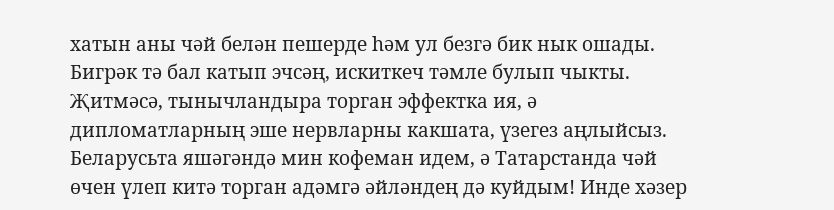хатын аны чәй белән пешерде һәм ул безгә бик нык ошады. Бигрәк тә бал катып эчсәң, искиткеч тәмле булып чыкты. Җитмәсә, тынычландыра торган эффектка ия, ә дипломатларның эше нервларны какшата, үзегез аңлыйсыз. Беларусьта яшәгәндә мин кофеман идем, ә Татарстанда чәй өчен үлеп китә торган адәмгә әйләндең дә куйдым! Инде хәзер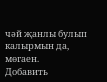чәй җанлы булып калырмын да, мөгаен.
Добавить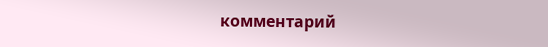комментарий